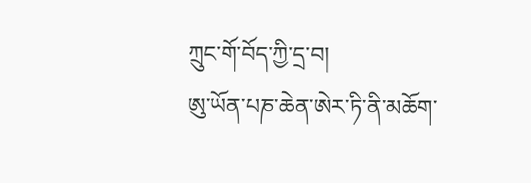ཀྲུང་གོ་བོད་ཀྱི་དྲ་བ།
ཨུ་ཡོན་པཎ་ཆེན་ཨེར་ཏི་ནི་མཆོག་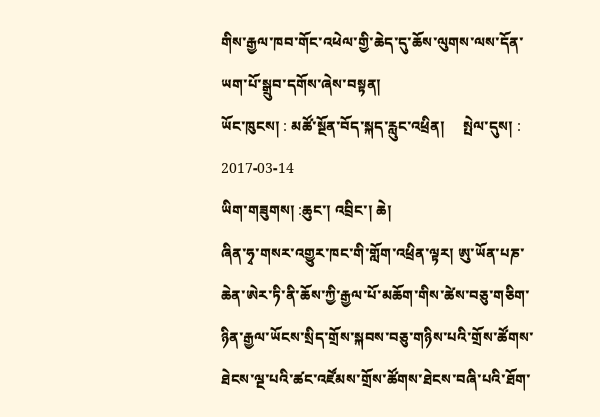གིས་རྒྱལ་ཁབ་གོང་འཕེལ་གྱི་ཆེད་དུ་ཆོས་ལུགས་ལས་དོན་ཡག་པོ་སྒྲུབ་དགོས་ཞེས་བསྟན།
ཡོང་ཁུངས། : མཚོ་སྔོན་བོད་སྐད་རླུང་འཕྲིན།     སྤེལ་དུས། : 2017-03-14
ཡིག་གཟུགས། :ཆུང་། འབྲིང་། ཆེ།
ཞིན་ཧྭ་གསར་འགྱུར་ཁང་གི་གློག་འཕྲིན་ལྟར། ཨུ་ཡོན་པཎ་ཆེན་ཨེར་ཏི་ནི་ཆོས་ཀྱི་རྒྱལ་པོ་མཆོག་གིས་ཚེས་བཅུ་གཅིག་ཉིན་རྒྱལ་ཡོངས་སྲིད་གྲོས་སྐབས་བཅུ་གཉིས་པའི་གྲོས་ཚོགས་ཐེངས་ལྔ་པའི་ཚང་འཛོམས་གྲོས་ཚོགས་ཐེངས་བཞི་པའི་ཐོག་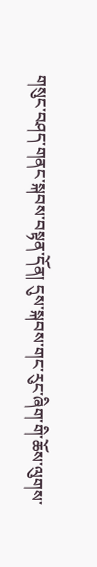གསུང་བཤད་གནང་སྐབས་བསྟན་དོན། དུས་སྐབས་གང་རུང་ཞིག་གི་ཆོས་ལུགས་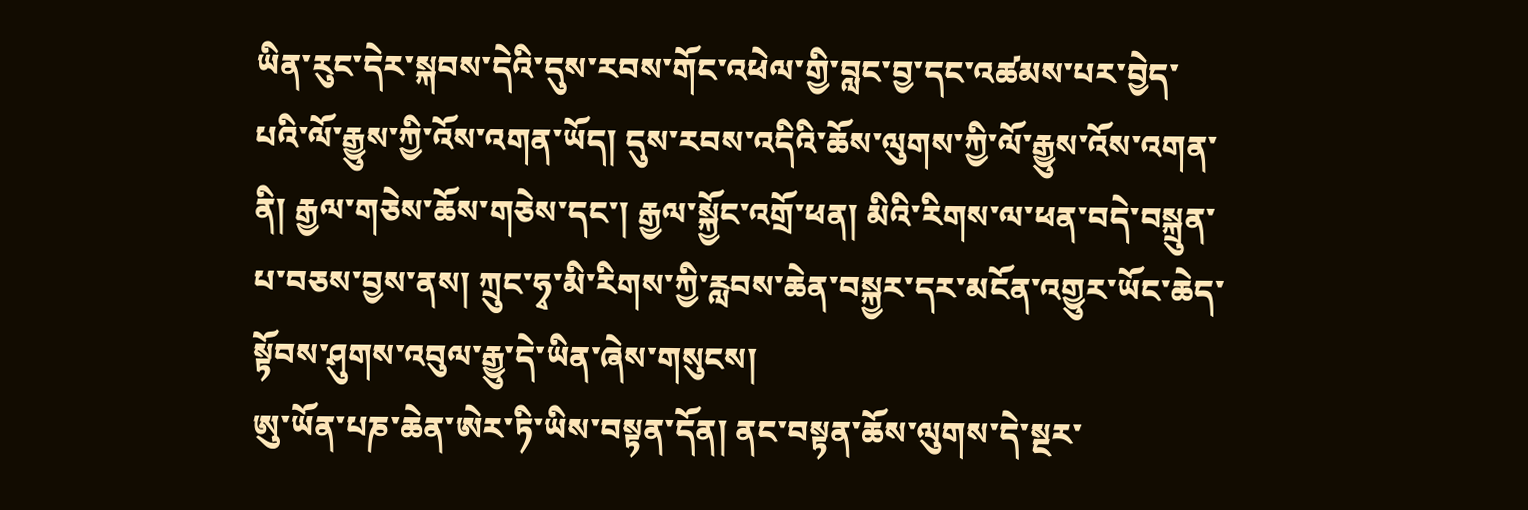ཡིན་རུང་དེར་སྐབས་དེའི་དུས་རབས་གོང་འཕེལ་གྱི་བླང་བྱ་དང་འཚམས་པར་བྱེད་པའི་ལོ་རྒྱུས་ཀྱི་འོས་འགན་ཡོད། དུས་རབས་འདིའི་ཆོས་ལུགས་ཀྱི་ལོ་རྒྱུས་འོས་འགན་ནི། རྒྱལ་གཅེས་ཆོས་གཅེས་དང་། རྒྱལ་སྐྱོང་འགྲོ་ཕན། མིའི་རིགས་ལ་ཕན་བདེ་བསྐྲུན་པ་བཅས་བྱས་ནས། ཀྲུང་ཧྭ་མི་རིགས་ཀྱི་རླབས་ཆེན་བསྐྱར་དར་མངོན་འགྱུར་ཡོང་ཆེད་སྟོབས་ཤུགས་འབུལ་རྒྱུ་དེ་ཡིན་ཞེས་གསུངས།
ཨུ་ཡོན་པཎ་ཆེན་ཨེར་ཏི་ཡིས་བསྟན་དོན། ནང་བསྟན་ཆོས་ལུགས་དེ་སྔར་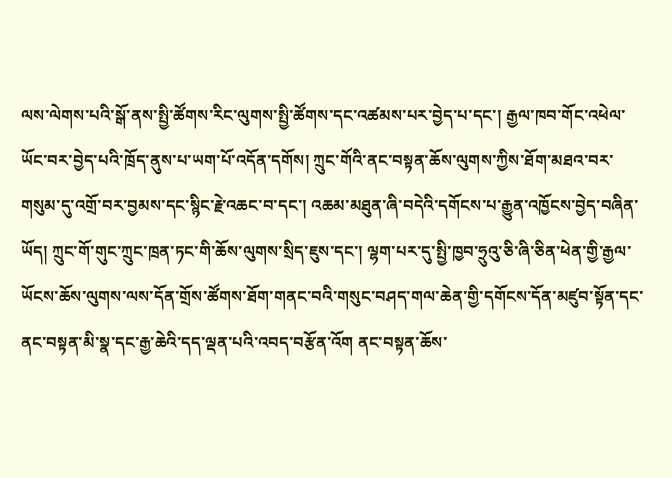ལས་ལེགས་པའི་སྒོ་ནས་སྤྱི་ཚོགས་རིང་ལུགས་སྤྱི་ཚོགས་དང་འཚམས་པར་བྱེད་པ་དང་། རྒྱལ་ཁབ་གོང་འཕེལ་ཡོང་བར་བྱེད་པའི་ཁྲོད་ནུས་པ་ཡག་པོ་འདོན་དགོས། ཀྲུང་གོའི་ནང་བསྟན་ཆོས་ལུགས་ཀྱིས་ཐོག་མཐའ་བར་གསུམ་དུ་འགྲོ་བར་བྱམས་དང་སྙིང་རྗེ་འཆང་བ་དང་། འཆམ་མཐུན་ཞི་བདེའི་དགོངས་པ་རྒྱུན་འཁྱོངས་བྱེད་བཞིན་ཡོད། ཀྲུང་གོ་གུང་ཀྲུང་ཁྲན་ཏང་གི་ཆོས་ལུགས་སྲིད་ཇུས་དང་། ལྷག་པར་དུ་སྤྱི་ཁྱབ་ཧྲུའུ་ཅི་ཞི་ཅིན་ཕེན་གྱི་རྒྱལ་ཡོངས་ཆོས་ལུགས་ལས་དོན་གྲོས་ཚོགས་ཐོག་གནང་བའི་གསུང་བཤད་གལ་ཆེན་གྱི་དགོངས་དོན་མཛུབ་སྟོན་དང་ནང་བསྟན་མི་སྣ་དང་རྒྱ་ཆེའི་དད་ལྡན་པའི་འབད་བརྩོན་འོག ནང་བསྟན་ཆོས་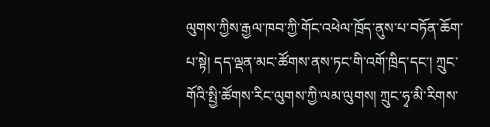ལུགས་ཀྱིས་རྒྱལ་ཁབ་ཀྱི་གོང་འཕེལ་ཁྲོད་ནུས་པ་བཏོན་ཆོག་པ་སྟེ། དད་ལྡན་མང་ཚོགས་ནས་ཏང་གི་འགོ་ཁྲིད་དང་། ཀྲུང་གོའི་སྤྱི་ཚོགས་རིང་ལུགས་ཀྱི་ལམ་ལུགས། ཀྲུང་ཧྭ་མི་རིགས་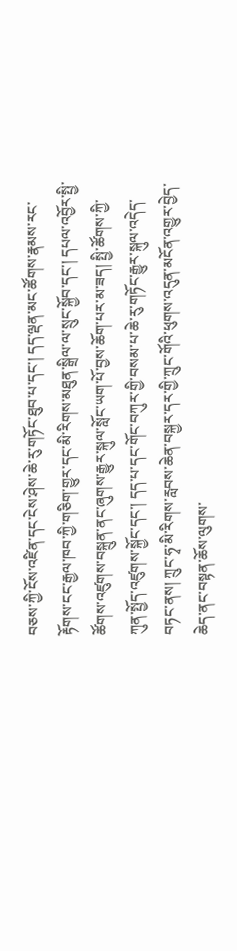བཅས་ཀྱི་ངོས་འཛིན་དང་ངེས་ཤེས་ཆེ་རུ་གཏོང་ཐུབ་པ་དང་། དད་ལྡན་མང་ཚོགས་རྣམས་རང་རྟོགས་ངང་རྒྱལ་ཁབ་ཀྱི་གཅིག་གྱུར་དང་མི་རིགས་མཐུན་སྒྲིལ་ལ་སྲུང་སྐྱོབ་དང་། དཔལ་འབྱོར་སྤྱི་ཚོགས་འཛུགས་བསྐྲུན་ནང་ཞུགས་རྒྱུར་སྐུལ་སློང་ཡག་པོ་བྱས་ཆོག་པར་མ་ཟད། སྤྱི་ཚོགས་ཀྱི་ཀུན་སྤྱོད་འཛུགས་སྐྱོང་དང་། དད་པ་དང་གོང་བཀུར་གྱི་བསམ་པ་ཆེ་རུ་གཏོང་རྒྱུར་སྐུལ་འདེད་བཏང་ནས། ཀྲུང་ཧྭ་མི་རིགས་རླབས་ཆེན་བསྐྱར་དར་གྱི་ཀྲུང་གོའི་ཕུགས་འདུན་མངོན་འགྱུར་བྱེད་ཆེད་ནང་བསྟན་ཆོས་ལུགས་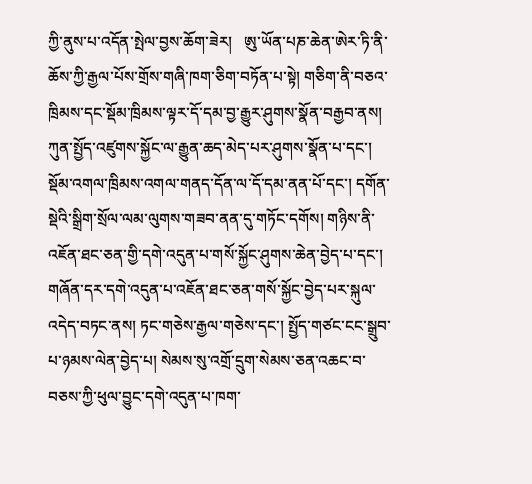ཀྱི་ནུས་པ་འདོན་སྤེལ་བྱས་ཆོག་ཟེར།   ཨུ་ཡོན་པཎ་ཆེན་ཨེར་ཏི་ནི་ཆོས་ཀྱི་རྒྱལ་པོས་གྲོས་གཞི་ཁག་ཅིག་བཏོན་པ་སྟེ། གཅིག་ནི་བཅའ་ཁྲིམས་དང་སྡོམ་ཁྲིམས་ལྟར་དོ་དམ་བྱ་རྒྱུར་ཤུགས་སྣོན་བརྒྱབ་ནས། ཀུན་སྤྱོད་འཛུགས་སྐྱོང་ལ་རྒྱུན་ཆད་མེད་པར་ཤུགས་སྣོན་པ་དང་། སྡོམ་འགལ་ཁྲིམས་འགལ་གནད་དོན་ལ་དོ་དམ་ནན་པོ་དང་། དགོན་སྡེའི་སྒྲིག་སྲོལ་ལམ་ལུགས་གཟབ་ནན་དུ་གཏོང་དགོས། གཉིས་ནི་འཇོན་ཐང་ཅན་གྱི་དགེ་འདུན་པ་གསོ་སྐྱོང་ཤུགས་ཆེན་བྱེད་པ་དང་། གཞོན་དར་དགེ་འདུན་པ་འཇོན་ཐང་ཅན་གསོ་སྐྱོང་བྱེད་པར་སྐུལ་འདེད་བཏང་ནས། ཏང་གཅེས་རྒྱལ་གཅེས་དང་། སྤྱོད་གཙང་ངང་སྒྲུབ་པ་ཉམས་ལེན་བྱེད་པ། སེམས་སུ་འགྲོ་དྲུག་སེམས་ཅན་འཆང་བ་བཅས་ཀྱི་ཕུལ་བྱུང་དགེ་འདུན་པ་ཁག་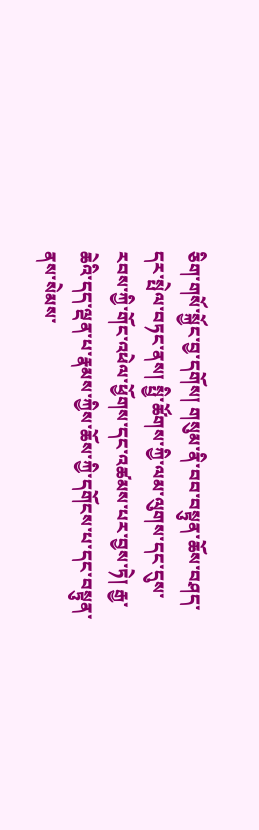ཅིག་གསོ་སྐྱོང་བྱ་དགོས། གསུམ་ནི་བབ་བསྟུན་ཆོས་བཤད་དར་སྤེལ་བཏང་ནས། སྤྱི་ཚོགས་ཀྱི་ལམ་ལུགས་དང་དུས་རབས་ཀྱི་གོང་འཕེལ་ཕྱོགས་དང་འཚམས་པར་བྱས་ཏེ། རྒྱ་ཆེའི་དད་ལྡན་པ་རྣམས་ཀྱིས་ཆོས་ཀྱི་དགོངས་པ་དང་བསྟུན་ནས་སེམས་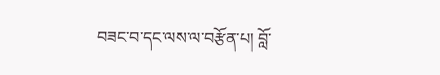བཟང་བ་དང་ལས་ལ་བརྩོན་པ། བློ་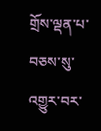གྲོས་ལྡན་པ་བཅས་སུ་འགྱུར་བར་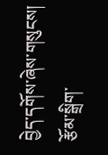བྱེད་དགོས་ཞེས་གསུངས།
རྩོམ་སྒྲིག་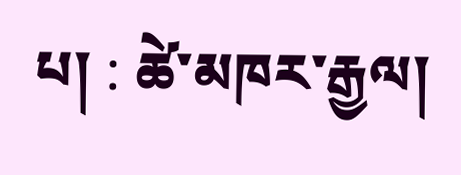པ། : ཚེ་མཁར་རྒྱལ།